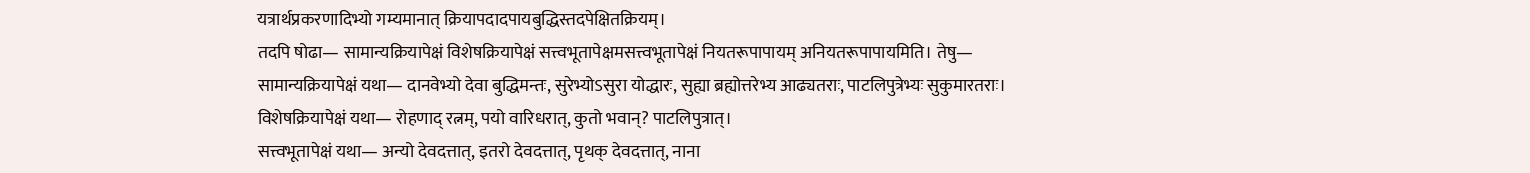यत्रार्थप्रकरणादिभ्यो गम्यमानात् क्रियापदादपायबुद्धिस्तदपेक्षितक्रियम्।
तदपि षोढा— सामान्यक्रियापेक्षं विशेषक्रियापेक्षं सत्त्वभूतापेक्षमसत्त्वभूतापेक्षं नियतरूपापायम् अनियतरूपापायमिति। तेषु—
सामान्यक्रियापेक्षं यथा— दानवेभ्यो देवा बुद्धिमन्तः, सुरेभ्योऽसुरा योद्धारः, सुह्या ब्रह्योत्तरेभ्य आढ्यतराः, पाटलिपुत्रेभ्यः सुकुमारतराः।
विशेषक्रियापेक्षं यथा— रोहणाद् रत्नम्, पयो वारिधरात्, कुतो भवान्? पाटलिपुत्रात्।
सत्त्वभूतापेक्षं यथा— अन्यो देवदत्तात्, इतरो देवदत्तात्, पृथक् देवदत्तात्, नाना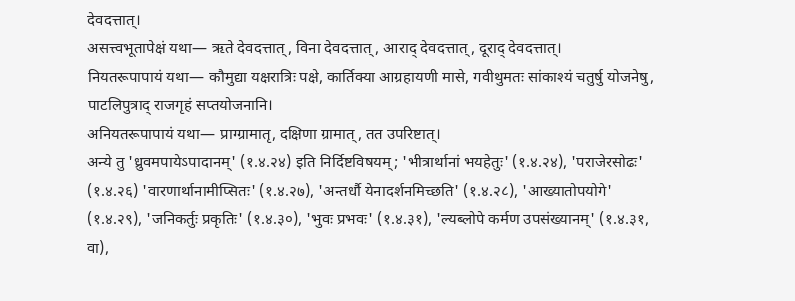देवदत्तात्।
असत्त्वभूतापेक्षं यथा— ऋते देवदत्तात्, विना देवदत्तात्, आराद् देवदत्तात्, दूराद् देवदत्तात्।
नियतरूपापायं यथा— कौमुद्या यक्षरात्रिः पक्षे, कार्तिक्या आग्रहायणी मासे, गवीथुमतः सांकाश्यं चतुर्षु योजनेषु, पाटलिपुत्राद् राजगृहं सप्तयोजनानि।
अनियतरूपापायं यथा— प्राग्ग्रामातृ, दक्षिणा ग्रामात्, तत उपरिष्टात्।
अन्ये तु 'ध्रुवमपायेऽपादानम्' (१.४.२४) इति निर्दिष्टविषयम्; 'भीत्रार्थानां भयहेतुः' (१.४.२४), 'पराजेरसोढः' (१.४.२६) 'वारणार्थानामीप्सितः' (१.४.२७), 'अन्तर्धौ येनादर्शनमिच्छति' (१.४.२८), 'आख्यातोपयोगे' (१.४.२९), 'जनिकर्तुः प्रकृतिः' (१.४.३०), 'भुवः प्रभवः' (१.४.३१), 'ल्यब्लोपे कर्मण उपसंख्यानम्' (१.४.३१, वा),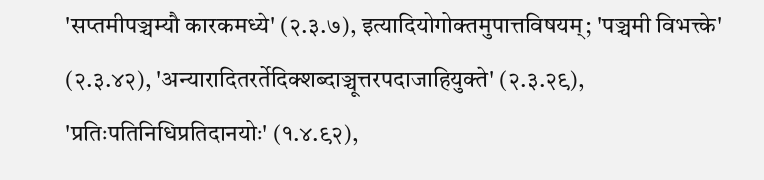'सप्तमीपञ्चम्यौ कारकमध्ये' (२.३.७), इत्यादियोगोक्तमुपात्तविषयम्; 'पञ्चमी विभत्त्के' (२.३.४२), 'अन्यारादितरर्तेदिक्शब्दाञ्चूत्तरपदाजाहियुक्ते' (२.३.२९), 'प्रतिःपतिनिधिप्रतिदानयोः' (१.४.९२),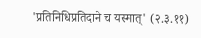'प्रतिनिधिप्रतिदाने च यस्मात्' (२.३.११)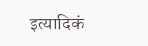इत्यादिकं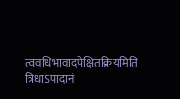त्ववधिभावादपेक्षितक्रियमिति त्रिधाऽपादानं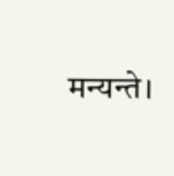मन्यन्ते।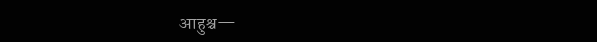आहुश्च—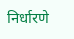निर्धारणे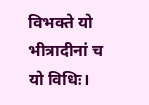विभक्ते यो भीत्रादीनां च यो विधिः।